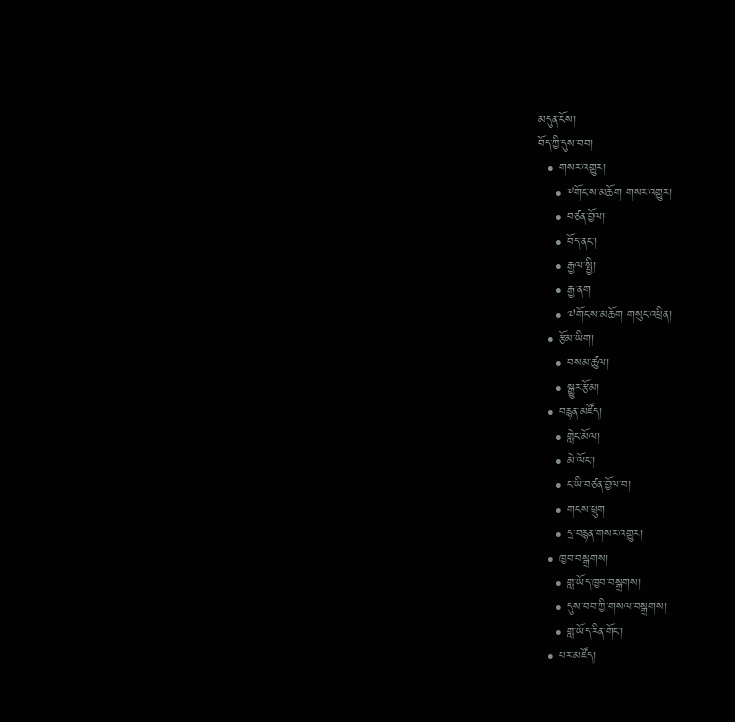མདུན་ངོས།
བོད་ཀྱི་དུས་བབ།
  • གསར་འགྱུར།
    • ༸གོང་ས་མཆོག གསར་འགྱུར།
    • བཙན་བྱོལ།
    • བོད་ནང་།
    • རྒྱལ་སྤྱི།
    • རྒྱ་ནག
    • ༧གོང་ས་མཆོག གསུང་འཕྲིན།
  • རྩོམ་ཡིག།
    • བསམ་ཚུལ།
    • སྒྱུར་རྩོམ།
  • བརྙན་མཛོད།
    • གླེང་མོལ།
    • མེ་ལོང་།
    • ང་ཡི་བཙན་བྱོལ་བ།
    • གངས་ཕྲུག
    • དྲ་བརྙན་གསར་འགྱུར།
  • ཁྱབ་བསྒྲགས།
    • གླ་ཡོད་ཁྱབ་བསྒྲགས།
    • དུས་བབ་ཀྱི་གསལ་བསྒྲགས།
    • གླ་ཡོད་རིན་གོང་།
  • པར་མཛོད།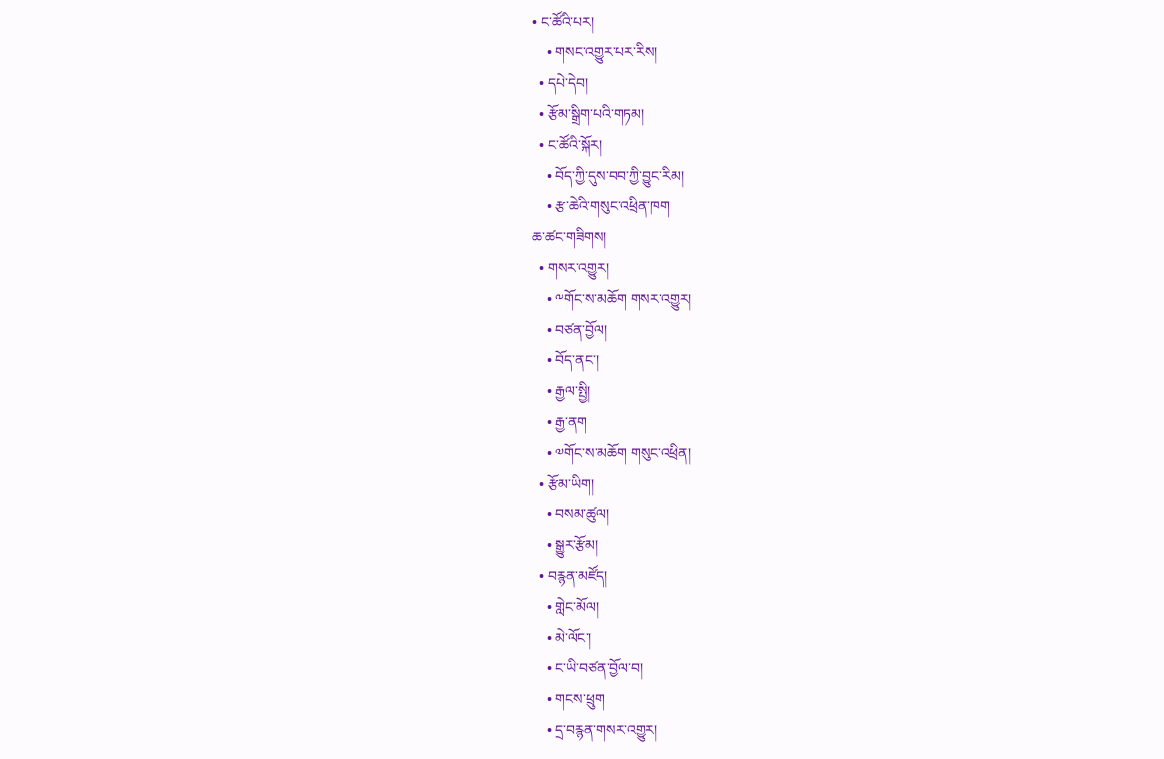• ང་ཚོའི་པར།
    • གསང་འགྱུར་པར་རིས།
  • དཔེ་དེབ།
  • རྩོམ་སྒྲིག་པའི་གཏམ།
  • ང་ཚོའི་སྐོར།
    • བོད་ཀྱི་དུས་བབ་ཀྱི་བྱུང་རིམ།
    • རྩ་ཆེའི་གསུང་འཕྲིན་ཁག
ཆ་ཚང་གཟིགས།
  • གསར་འགྱུར།
    • ༸གོང་ས་མཆོག གསར་འགྱུར།
    • བཙན་བྱོལ།
    • བོད་ནང་།
    • རྒྱལ་སྤྱི།
    • རྒྱ་ནག
    • ༧གོང་ས་མཆོག གསུང་འཕྲིན།
  • རྩོམ་ཡིག།
    • བསམ་ཚུལ།
    • སྒྱུར་རྩོམ།
  • བརྙན་མཛོད།
    • གླེང་མོལ།
    • མེ་ལོང་།
    • ང་ཡི་བཙན་བྱོལ་བ།
    • གངས་ཕྲུག
    • དྲ་བརྙན་གསར་འགྱུར།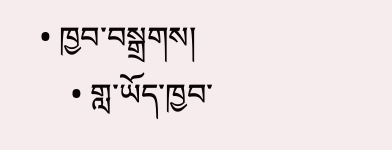• ཁྱབ་བསྒྲགས།
    • གླ་ཡོད་ཁྱབ་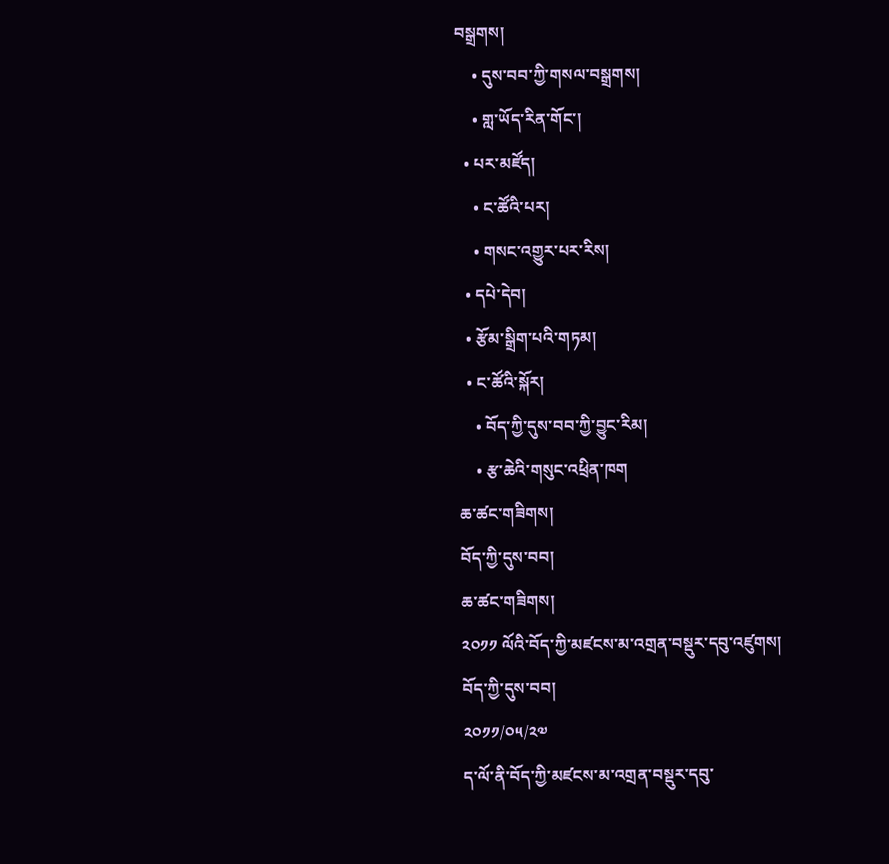བསྒྲགས།
    • དུས་བབ་ཀྱི་གསལ་བསྒྲགས།
    • གླ་ཡོད་རིན་གོང་།
  • པར་མཛོད།
    • ང་ཚོའི་པར།
    • གསང་འགྱུར་པར་རིས།
  • དཔེ་དེབ།
  • རྩོམ་སྒྲིག་པའི་གཏམ།
  • ང་ཚོའི་སྐོར།
    • བོད་ཀྱི་དུས་བབ་ཀྱི་བྱུང་རིམ།
    • རྩ་ཆེའི་གསུང་འཕྲིན་ཁག
ཆ་ཚང་གཟིགས།
བོད་ཀྱི་དུས་བབ།
ཆ་ཚང་གཟིགས།
༢༠༡༡ ལོའི་བོད་ཀྱི་མཛངས་མ་འགྲན་བསྡུར་དབུ་འཛུགས།
བོད་ཀྱི་དུས་བབ།
༢༠༡༡/༠༥/༢༧
ད་ལོ་ནི་བོད་ཀྱི་མཛངས་མ་འགྲན་བསྡུར་དབུ་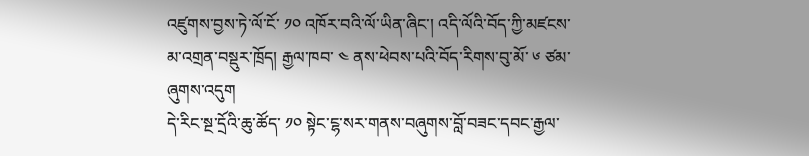འཛུགས་བྱས་ཏེ་ལོ་ངོ་ ༡༠ འཁོར་བའི་ལོ་ཡིན་ཞིང་། འདི་ལོའི་བོད་ཀྱི་མཛངས་མ་འགྲན་བསྡུར་ཁྲོད། རྒྱལ་ཁབ་ ༤ ནས་ཕེབས་པའི་བོད་རིགས་བུ་མོ་ ༦ ཙམ་ཞུགས་འདུག
དེ་རིང་སྔ་དྲོའི་ཆུ་ཚོད་ ༡༠ སྟེང་ངྷ་སར་གནས་བཞུགས་བློ་བཟང་དབང་རྒྱལ་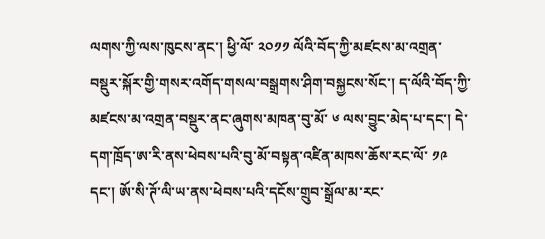ལགས་ཀྱི་ལས་ཁུངས་ནང་། ཕྱི་ལོ་ ༢༠༡༡ ལོའི་བོད་ཀྱི་མཛངས་མ་འགྲན་བསྡུར་སྐོར་གྱི་གསར་འགོད་གསལ་བསྒྲགས་ཤིག་བསྐྱངས་སོང་། ད་ལོའི་བོད་ཀྱི་མཛངས་མ་འགྲན་བསྡུར་ནང་ཞུགས་མཁན་བུ་མོ་ ༦ ལས་བྱུང་མེད་པ་དང་། དེ་དག་ཁྲོད་ཨ་རི་ནས་ཕེབས་པའི་བུ་མོ་བསྟན་འཛིན་མཁས་ཆོས་རང་ལོ་ ༡༩ དང་། ཨོ་སི་ཊོ་ལི་ཡ་ནས་ཕེབས་པའི་དངོས་གྲུབ་སྒྲོལ་མ་རང་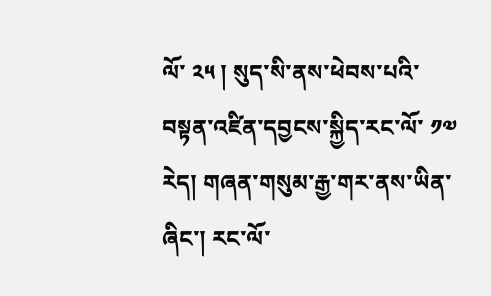ལོ་ ༢༥ ། སུད་སི་ནས་ཕེབས་པའི་བསྟན་འཛིན་དབྱངས་སྐྱིད་རང་ལོ་ ༡༧ རེད། གཞན་གསུམ་རྒྱ་གར་ནས་ཡིན་ཞིང་། རང་ལོ་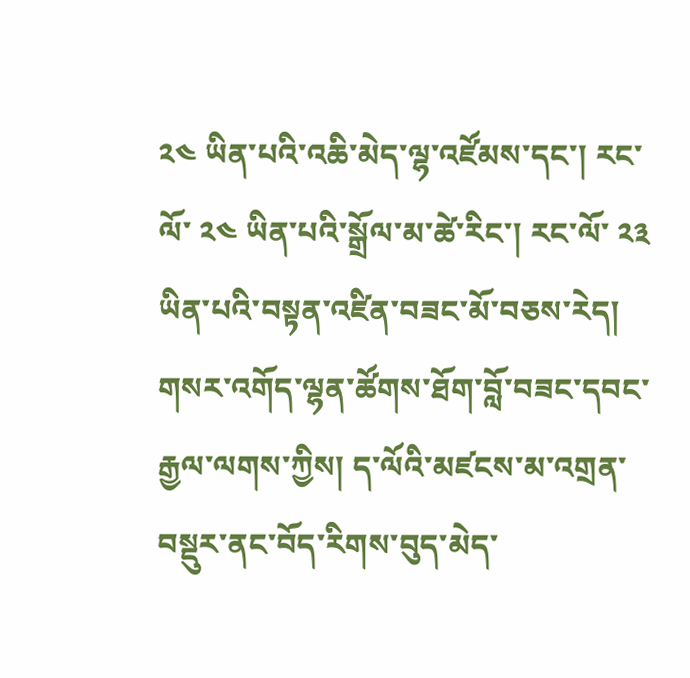༢༤ ཡིན་པའི་འཆི་མེད་ལྷ་འཛོམས་དང་། རང་ལོ་ ༢༤ ཡིན་པའི་སྒྲོལ་མ་ཚེ་རིང་། རང་ལོ་ ༢༣ ཡིན་པའི་བསྟན་འཛིན་བཟང་མོ་བཅས་རེད།
གསར་འགོད་ལྷན་ཚོགས་ཐོག་བློ་བཟང་དབང་རྒྱལ་ལགས་ཀྱིས། ད་ལོའི་མཛངས་མ་འགྲན་བསྡུར་ནང་བོད་རིགས་བུད་མེད་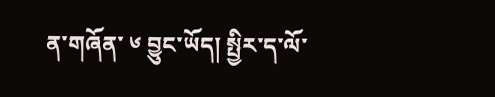ན་གཞོན་ ༦ བྱུང་ཡོད། སྤྱིར་ད་ལོ་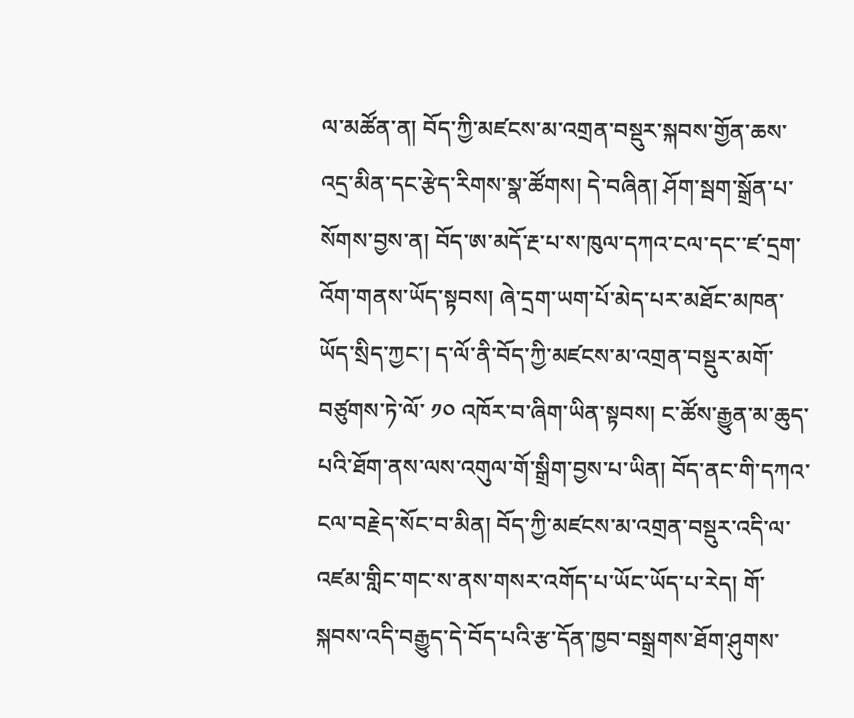ལ་མཚོན་ན། བོད་ཀྱི་མཛངས་མ་འགྲན་བསྡུར་སྐབས་གྱོན་ཆས་འདྲ་མིན་དང་རྩེད་རིགས་སྣ་ཚོགས། དེ་བཞིན། ཤོག་སྦག་སྒྲོན་པ་སོགས་བྱས་ན། བོད་ཨ་མདོ་རྔ་པ་ས་ཁུལ་དཀའ་ངལ་དང་་ཛ་དྲག་འོག་གནས་ཡོད་སྟབས། ཞེ་དྲག་ཡག་པོ་མེད་པར་མཐོང་མཁན་ཡོད་སྲིད་ཀྱང་། ད་ལོ་ནི་བོད་ཀྱི་མཛངས་མ་འགྲན་བསྡུར་མགོ་བཙུགས་ཏེ་ལོ་ ༡༠ འཁོར་བ་ཞིག་ཡིན་སྟབས། ང་ཚོས་རྒྱུན་མ་ཆུད་པའི་ཐོག་ནས་ལས་འགུལ་གོ་སྒྲིག་བྱས་པ་ཡིན། བོད་ནང་གི་དཀའ་ངལ་བརྗེད་སོང་བ་མིན། བོད་ཀྱི་མཛངས་མ་འགྲན་བསྡུར་འདི་ལ་འཛམ་གླིང་གང་ས་ནས་གསར་འགོད་པ་ཡོང་ཡོད་པ་རེད། གོ་སྐབས་འདི་བརྒྱུད་དེ་བོད་པའི་རྩ་དོན་ཁྱབ་བསྒྲགས་ཐོག་ཤུགས་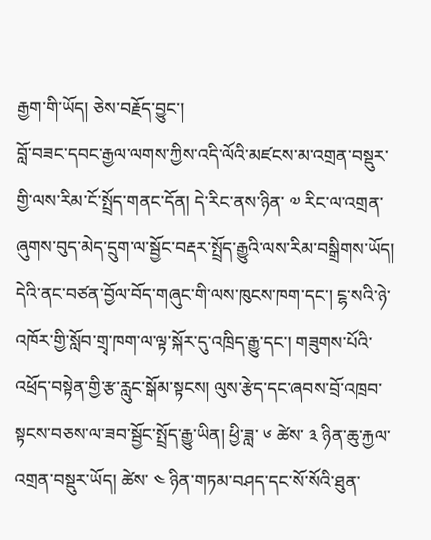རྒྱག་གི་ཡོད། ཅེས་བརྗོད་བྱུང་།
བློ་བཟང་དབང་རྒྱལ་ལགས་ཀྱིས་འདི་ལོའི་མཛངས་མ་འགྲན་བསྡུར་གྱི་ལས་རིམ་ངོ་སྤྲོད་གནང་དོན། དེ་རིང་ནས་ཉིན་ ༧ རིང་ལ་འགྲན་ཞུགས་བུད་མེད་དྲུག་ལ་སྦྱོང་བརྡར་སྤྲོད་རྒྱུའི་ལས་རིམ་བསྒྲིགས་ཡོད། དེའི་ནང་བཙན་བྱོལ་བོད་གཞུང་གི་ལས་ཁུངས་ཁག་དང་། ངྷ་སའི་ཉེ་འཁོར་གྱི་སློབ་གྲྭ་ཁག་ལ་ལྟ་སྐོར་དུ་འཁྲིད་རྒྱུ་དང་། གཟུགས་པོའི་འཕྲོད་བསྟེན་གྱི་རྩ་རླུང་སྒོམ་སྟངས། ལུས་རྩེད་དང་ཞབས་བྲོ་འཁྲབ་སྟངས་བཅས་ལ་ཟབ་སྦྱོང་སྤྲོད་རྒྱུ་ཡིན། ཕྱི་ཟླ་ ༦ ཚེས་ ༣ ཉིན་ཆུ་རྐྱལ་འགྲན་བསྡུར་ཡོད། ཚེས་ ༤ ཉིན་གཏམ་བཤད་དང་སོ་སོའི་ཐུན་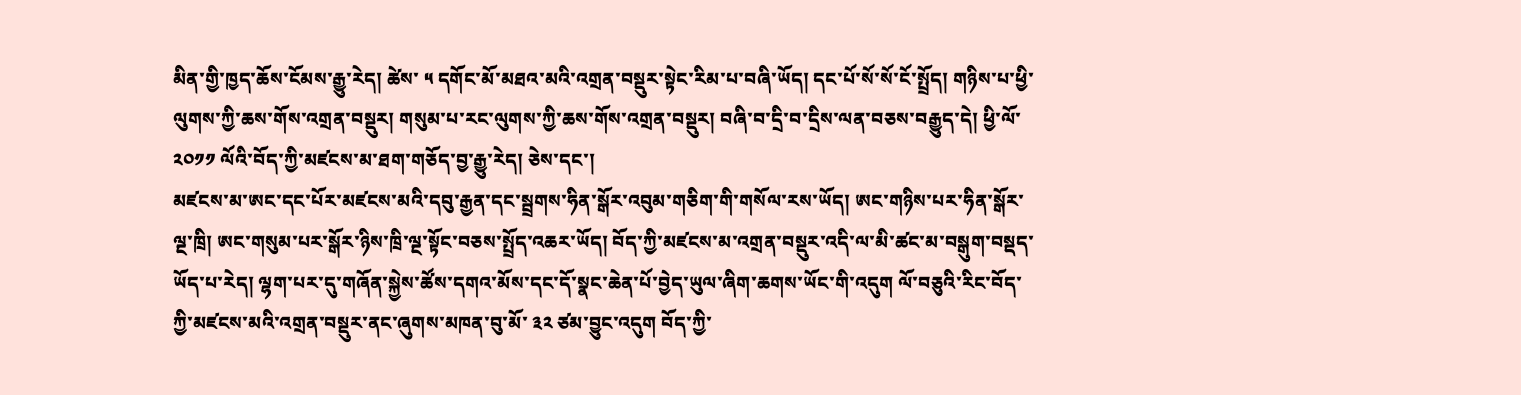མིན་གྱི་ཁྱད་ཆོས་ངོམས་རྒྱུ་རེད། ཚེས་ ༥ དགོང་མོ་མཐའ་མའི་འགྲན་བསྡུར་སྟེང་རིམ་པ་བཞི་ཡོད། དང་པོ་སོ་སོ་ངོ་སྤྲོད། གཉིས་པ་ཕྱི་ལུགས་ཀྱི་ཆས་གོས་འགྲན་བསྡུར། གསུམ་པ་རང་ལུགས་ཀྱི་ཆས་གོས་འགྲན་བསྡུར། བཞི་བ་དྲི་བ་དྲིས་ལན་བཅས་བརྒྱུད་དེ། ཕྱི་ལོ་ ༢༠༡༡ ལོའི་བོད་ཀྱི་མཛངས་མ་ཐག་གཅོད་བྱ་རྒྱུ་རེད། ཅེས་དང་།
མཛངས་མ་ཨང་དང་པོར་མཛངས་མའི་དབུ་རྒྱན་དང་སྦྲགས་ཧིན་སྒོར་འབུམ་གཅིག་གི་གསོལ་རས་ཡོད། ཨང་གཉིས་པར་ཧིན་སྒོར་ལྔ་ཁྲི། ཨང་གསུམ་པར་སྒོར་ཉིས་ཁྲི་ལྔ་སྟོང་བཅས་སྤྲོད་འཆར་ཡོད། བོད་ཀྱི་མཛངས་མ་འགྲན་བསྡུར་འདི་ལ་མི་ཚང་མ་བསྒུག་བསྡད་ཡོད་པ་རེད། ལྷག་པར་དུ་གཞོན་སྐྱེས་ཚོས་དགའ་མོས་དང་དོ་སྣང་ཆེན་པོ་བྱེད་ཡུལ་ཞིག་ཆགས་ཡོང་གི་འདུག ལོ་བཅུའི་རིང་བོད་ཀྱི་མཛངས་མའི་འགྲན་བསྡུར་ནང་ཞུགས་མཁན་བུ་མོ་ ༣༢ ཙམ་བྱུང་འདུག བོད་ཀྱི་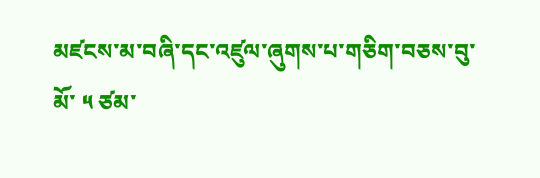མཛངས་མ་བཞི་དང་འཛུལ་ཞུགས་པ་གཅིག་བཅས་བུ་མོ་ ༥ ཙམ་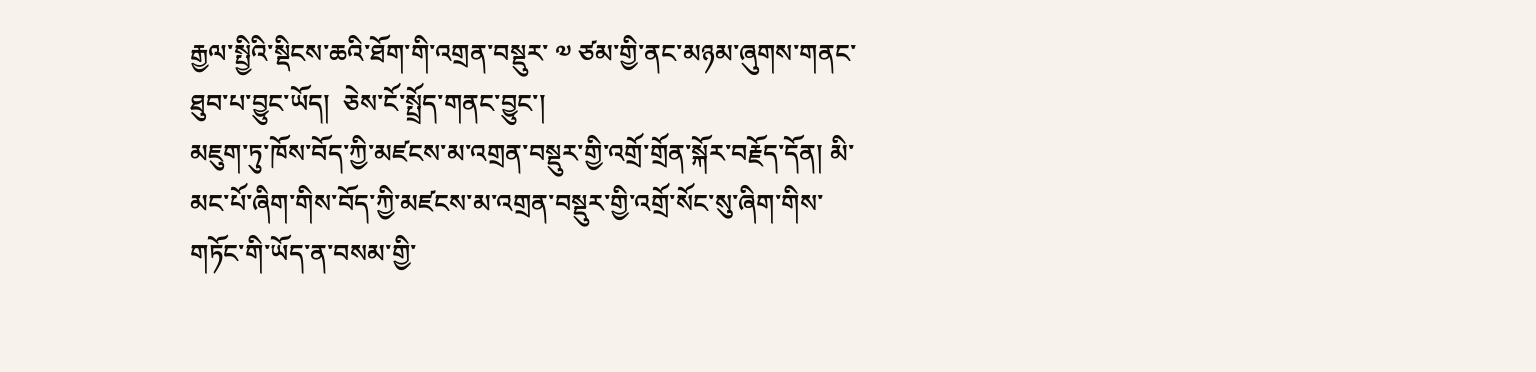རྒྱལ་སྤྱིའི་སྡིངས་ཆའི་ཐོག་གི་འགྲན་བསྡུར་ ༧ ཙམ་གྱི་ནང་མཉམ་ཞུགས་གནང་ཐུབ་པ་བྱུང་ཡོད།  ཅེས་ངོ་སྤྲོད་གནང་བྱུང་།
མཇུག་ཏུ་ཁོས་བོད་ཀྱི་མཛངས་མ་འགྲན་བསྡུར་གྱི་འགྲོ་གྲོན་སྐོར་བརྗོད་དོན། མི་མང་པོ་ཞིག་གིས་བོད་ཀྱི་མཛངས་མ་འགྲན་བསྡུར་གྱི་འགྲོ་སོང་སུ་ཞིག་གིས་གཏོང་གི་ཡོད་ན་བསམ་གྱི་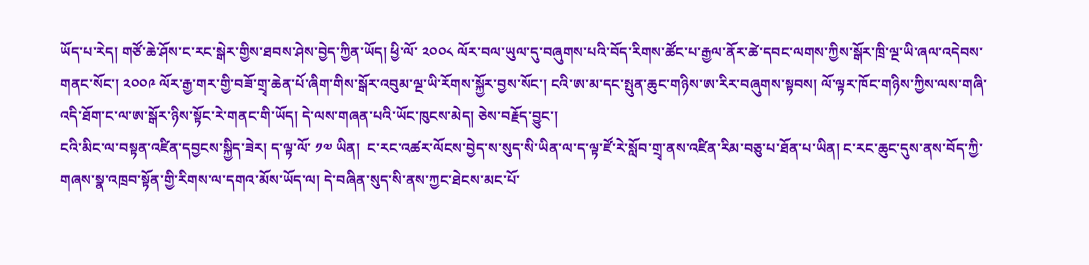ཡོད་པ་རེད། གཙོ་ཆེ་ཤོས་ང་རང་སྒེར་གྱིས་ཐབས་ཤེས་བྱེད་ཀྱིན་ཡོད། ཕྱི་ལོ་ ༢༠༠༨ ལོར་བལ་ཡུལ་དུ་བཞུགས་པའི་བོད་རིགས་ཚོང་པ་རྒྱལ་ནོར་ཚེ་དབང་ལགས་ཀྱིས་སྒོར་ཁྲི་ལྔ་ཡི་ཞལ་འདེབས་གནང་སོང་། ༢༠༠༩ ལོར་རྒྱ་གར་གྱི་བཟོ་གྲྭ་ཆེན་པོ་ཞིག་གིས་སྒོར་འབུམ་ལྔ་ཡི་རོགས་སྐྱོར་བྱས་སོང་། ངའི་ཨ་མ་དང་སྤུན་ཆུང་གཉིས་ཨ་རིར་བཞུགས་སྟབས། ལོ་ལྟར་ཁོང་གཉིས་ཀྱིས་ལས་གཞི་འདི་ཐོག་ང་ལ་ཨ་སྒོར་ཉིས་སྟོང་རེ་གནང་གི་ཡོད། དེ་ལས་གཞན་པའི་ཡོང་ཁུངས་མེད། ཅེས་བརྗོད་བྱུང་།
ངའི་མིང་ལ་བསྟན་འཛིན་དབྱངས་སྐྱིད་ཟེར། ད་ལྟ་ལོ་ ༡༧ ཡིན།  ང་རང་འཚར་ལོངས་བྱེད་ས་སུད་སི་ཡིན་ལ་ད་ལྟ་ཛོ་རེ་སློབ་གྲྭ་ནས་འཛིན་རིམ་བཅུ་པ་ཐོན་པ་ཡིན། ང་རང་ཆུང་དུས་ནས་བོད་ཀྱི་གཞས་སྣ་འཁྲབ་སྟོན་གྱི་རིགས་ལ་དགའ་མོས་ཡོད་ལ། དེ་བཞིན་སུད་སི་ནས་ཀྱང་ཐེངས་མང་པོ་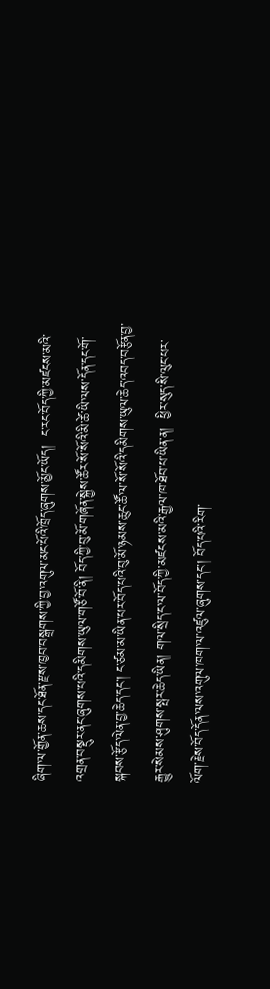ཞིག་ལ་གྱོན་ཆས་དང་ཐོན་རྫས་ཁྱབ་བསྒྲགས་ཀྱི་བྱ་འགུལ་མང་པོའི་ཁྲོད་ཞུགས་མྱོང་ཡོད།  ང་རང་བོད་ཀྱི་མཛངས་མའི་འགྲན་བསྡུར་ནང་ཞུགས་པའི་དམིགས་ཡུལ་གཙོ་བོ་ནི། བོད་ཀྱི་བུ་མོ་གཞོན་སྐྱེས་ཚོར་སོ་སོའི་མི་ཚེ་ཡི་ལས་དོན་དང་གོ་སྐབས་རྩོད་ལེན་བྱ་ཆེད་དང་། ང་ཙམ་མ་ཡིན་པར་བོད་པའི་བུ་མོ་ཉམས་ཆུང་ཚོ་ལ་སོ་སོའི་དམིགས་ཡུལ་ཆེད་འབད་བརྩོན་བྱ་རྒྱུར་སེམས་ཤུགས་སྤར་ཆེད་ཡིན། གལ་སྲིད་ང་ལ་བོད་ཀྱི་མཛངས་མའི་རྒྱལ་ཁ་ཐོབ་པ་ཡིན་ན།  ཕྱིར་སུད་སི་ལུང་པར་ལོག་རྗེས་བོད་དོན་ལས་འགུལ་ཁག་ལ་འཛུལ་ཞུགས་དང་། བོད་པའི་རིག་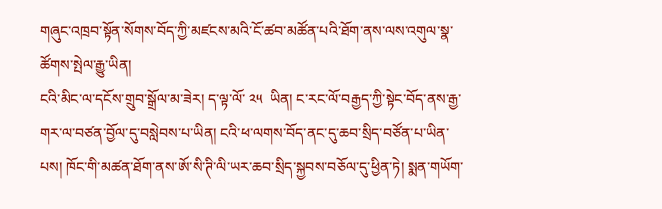གཞུང་འཁྲབ་སྟོན་སོགས་བོད་ཀྱི་མཛངས་མའི་ངོ་ཚབ་མཚོན་པའི་ཐོག་ནས་ལས་འགུལ་སྣ་ཚོགས་སྤེལ་རྒྱུ་ཡིན།
ངའི་མིང་ལ་དངོས་གྲུབ་སྒྲོལ་མ་ཟེར། ད་ལྟ་ལོ་ ༢༥  ཡིན། ང་རང་ལོ་བརྒྱད་ཀྱི་སྟེང་བོད་ནས་རྒྱ་གར་ལ་བཙན་བྱོལ་དུ་བསླེབས་པ་ཡིན། ངའི་ཕ་ལགས་བོད་ནང་དུ་ཆབ་སྲིད་བཙོན་པ་ཡིན་པས། ཁོང་གི་མཚན་ཐོག་ནས་ཨོ་སི་ཊི་ལི་ཡར་ཆབ་སྲིད་སྐྱབས་བཅོལ་དུ་ཕྱིན་ཏེ། སྨན་གཡོག་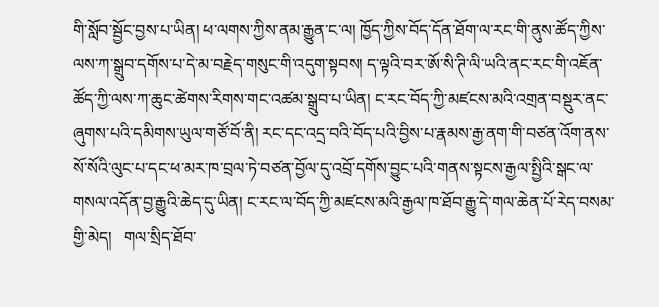གི་སློབ་སྦྱོང་བྱས་པ་ཡིན། ཕ་ལགས་ཀྱིས་ནམ་རྒྱུན་ང་ལ། ཁྱོད་ཀྱིས་བོད་དོན་ཐོག་ལ་རང་གི་ནུས་ཚོད་ཀྱིས་ལས་ཀ་སྒྲུབ་དགོས་པ་དེ་མ་བརྗེད་གསུང་གི་འདུག་སྟབས། ད་ལྟའི་བར་ཨོ་སི་ཊི་ལི་ཡའི་ནང་རང་གི་འཇོན་ཚོད་ཀྱི་ལས་ཀ་ཆུང་ཚེགས་རིགས་གང་འཚམ་སྒྲུབ་པ་ཡིན། ང་རང་བོད་ཀྱི་མཛངས་མའི་འགྲན་བསྡུར་ནང་ཞུགས་པའི་དམིགས་ཡུལ་གཙོ་བོ་ནི། རང་དང་འདྲ་བའི་བོད་པའི་བྱིས་པ་རྣམས་རྒྱ་ནག་གི་བཙན་འོག་ནས་སོ་སོའི་ལུང་པ་དང་ཕ་མར་ཁ་བྲལ་ཏེ་བཙན་བྱོལ་དུ་འབྲོ་དགོས་བྱུང་པའི་གནས་སྟངས་རྒྱལ་སྤྱིའི་སྒང་ལ་གསལ་འདོན་བྱ་རྒྱུའི་ཆེད་དུ་ཡིན། ང་རང་ལ་བོད་ཀྱི་མཛངས་མའི་རྒྱལ་ཁ་ཐོབ་རྒྱུ་དེ་གལ་ཆེན་པོ་རེད་བསམ་གྱི་མེད།   གལ་སྲིད་ཐོབ་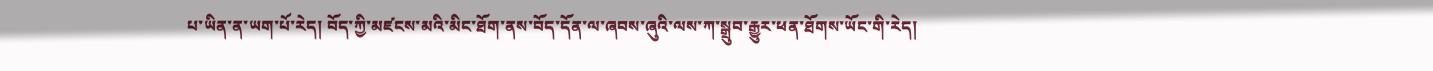པ་ཡིན་ན་ཡག་པོ་རེད། བོད་ཀྱི་མཛངས་མའི་མིང་ཐོག་ནས་བོད་དོན་ལ་ཞབས་ཞུའི་ལས་ཀ་སྒྲུབ་རྒྱུར་ཕན་ཐོགས་ཡོང་གི་རེད།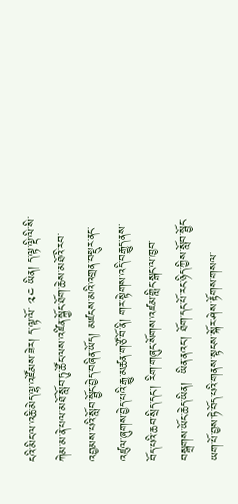ངའི་མིང་ལ་འཆི་མེད་ལྷ་འཛོམས་ཟེར། ད་ལྟ་ལོ་ ༢༤ ཡིན། ད་ལྟ་ལྡི་ལི་སི་ཀེམ་མ་ནེ་པལ་མཐོ་སློབ་ཏུ་ཚོང་ལས་འཛིན་སྐྱོང་ཐོག་ཆེས་མཐོའི་རབ་འབྱམས་པའི་སློབ་སྦྱོང་བྱེད་བཞིན་ཡོད། མཛངས་མའི་འགྲན་བསྡུར་ནང་འཛུལ་ཞུགས་བྱེད་པའི་རྒྱུ་མཚན་གཙོ་བོ་ནི། གར་སྟེགས་འདི་བརྒྱུད་ནས་བོད་པའི་ཆབ་སྲིད་དང་། རིག་གཞུང་སོགས་འཛམ་གླིང་སྒང་ལ་ཁྱབ་བསྒྲགས་ཡོང་ཆེད་ཡིན།  ཡིན་ནའང་། ཐོག་དང་པོ་རང་ཉིད་ཀྱིས་སློབ་སྦྱོང་ཡག་པོ་བྱས་ཏེ་བོད་པའི་གནས་སྟངས་སྐོར་ཤེས་རྟོགས་གསལ་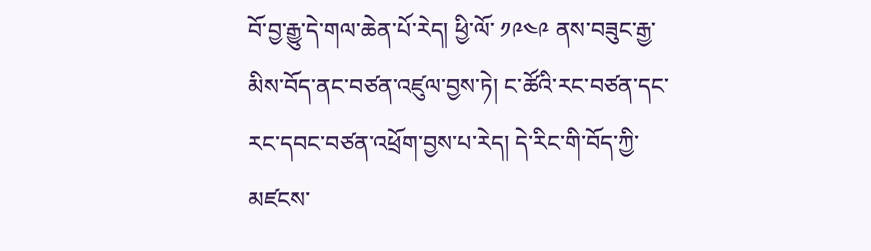བོ་བྱ་རྒྱུ་དེ་གལ་ཆེན་པོ་རེད། ཕྱི་ལོ་ ༡༩༤༩ ནས་བཟུང་རྒྱ་མིས་བོད་ནང་བཙན་འཛུལ་བྱས་ཏེ། ང་ཚོའི་རང་བཙན་དང་རང་དབང་བཙན་འཕྲོག་བྱས་པ་རེད། དེ་རིང་གི་བོད་ཀྱི་མཛངས་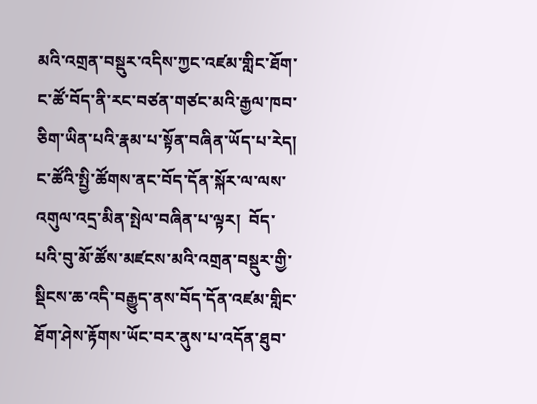མའི་འགྲན་བསྡུར་འདིས་ཀྱང་འཛམ་གླིང་ཐོག་ང་ཚོ་བོད་ནི་རང་བཙན་གཙང་མའི་རྒྱལ་ཁབ་ཅིག་ཡིན་པའི་རྣམ་པ་སྟོན་བཞིན་ཡོད་པ་རེད། ང་ཚོའི་སྤྱི་ཚོགས་ནང་བོད་དོན་སྐོར་ལ་ལས་འགུལ་འདྲ་མིན་སྤེལ་བཞིན་པ་ལྟར།  བོད་པའི་བུ་མོ་ཚོས་མཛངས་མའི་འགྲན་བསྡུར་གྱི་སྡིངས་ཆ་འདི་བརྒྱུད་ནས་བོད་དོན་འཛམ་གླིང་ཐོག་ཤེས་རྟོགས་ཡོང་བར་ནུས་པ་འདོན་ཐུབ་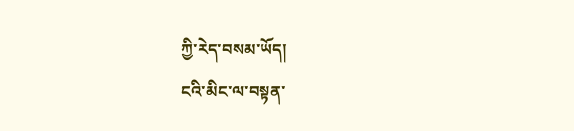ཀྱི་རེད་བསམ་ཡོད།
ངའི་མིང་ལ་བསྟན་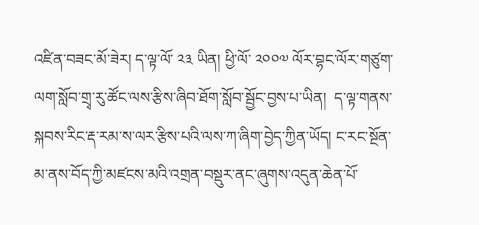འཛིན་བཟང་མོ་ཟེར། ད་ལྟ་ལོ་ ༢༣ ཡིན། ཕྱི་ལོ་ ༢༠༠༧ ལོར་བྷང་ལོར་གཙུག་ལག་སློབ་གྲྭ་རུ་ཚོང་ལས་རྩིས་ཞིབ་ཐོག་སློབ་སྦྱོང་བྱས་པ་ཡིན།  ད་ལྟ་གནས་སྐབས་རིང་རྡ་རམ་ས་ལར་རྩིས་པའི་ལས་ཀ་ཞིག་བྱེད་ཀྱིན་ཡོད། ང་རང་སྔོན་མ་ནས་བོད་ཀྱི་མཛངས་མའི་འགྲན་བསྡུར་ནང་ཞུགས་འདུན་ཆེན་པོ་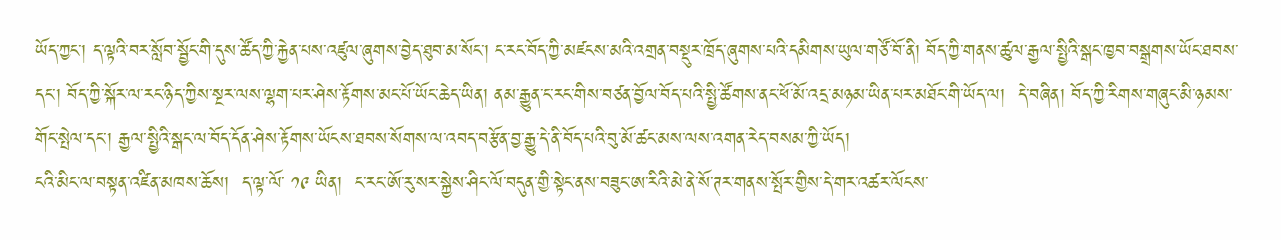ཡོད་ཀྱང་། ད་ལྟའི་བར་སློབ་སྦྱོང་གི་དུས་ཚོད་ཀྱི་རྐྱེན་པས་འཛུལ་ཞུགས་བྱེད་ཐུབ་མ་སོང་། ང་རང་བོད་ཀྱི་མཛངས་མའི་འགྲན་བསྡུར་ཁྲོད་ཞུགས་པའི་དམིགས་ཡུལ་གཙོ་བོ་ནི། བོད་ཀྱི་གནས་ཚུལ་རྒྱལ་སྤྱིའི་སྒང་ཁྱབ་བསྒྲགས་ཡོང་ཐབས་དང་། བོད་ཀྱི་སྐོར་ལ་རང་ཉིད་ཀྱིས་སྔར་ལས་ལྷག་པར་ཤེས་རྟོགས་མང་པོ་ཡོང་ཆེད་ཡིན། ནམ་རྒྱུན་ང་རང་གིས་བཙན་བྱོལ་བོད་པའི་སྤྱི་ཚོགས་ནང་ཕོ་མོ་འདྲ་མཉམ་ཡིན་པར་མཐོང་གི་ཡོད་ལ།  དེ་བཞིན། བོད་ཀྱི་རིགས་གཞུང་མི་ཉམས་གོང་སྤེལ་དང་། རྒྱལ་སྤྱིའི་སྒང་ལ་བོད་དོན་ཤེས་རྟོགས་ཡོངས་ཐབས་སོགས་ལ་འབད་བརྩོན་བྱ་རྒྱུ་དེ་ནི་བོད་པའི་བུ་མོ་ཚང་མས་ལས་འགན་རེད་བསམ་ཀྱི་ཡོད།
ངའི་མིང་ལ་བསྟན་འཛིན་མཁས་ཆོས།  ད་ལྟ་ལོ་ ༡༩ ཡིན།  ང་རང་ཨོ་རུ་སར་སྐྱེས་ཤིང་ལོ་བདུན་གྱི་སྟེང་ནས་བཟུང་ཨ་རིའི་མེ་ནེ་སོ་ཊར་གནས་སྤོར་གྱིས་དེ་གར་འཚར་ལོངས་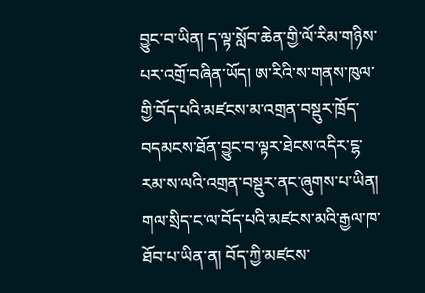བྱུང་བ་ཡིན། ད་ལྟ་སློབ་ཆེན་གྱི་ལོ་རིམ་གཉིས་པར་འགྲོ་བཞིན་ཡོད། ཨ་རིའི་ས་གནས་ཁུལ་གྱི་བོད་པའི་མཛངས་མ་འགྲན་བསྡུར་ཁྲོད་བདམངས་ཐོན་བྱུང་བ་ལྟར་ཐེངས་འདིར་ངྷ་རམ་ས་ལའི་འགྲན་བསྡུར་ནང་ཞུགས་པ་ཡིན། གལ་སྲིད་ང་ལ་བོད་པའི་མཛངས་མའི་རྒྱལ་ཁ་ཐོབ་པ་ཡིན་ན། བོད་ཀྱི་མཛངས་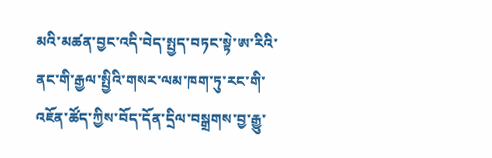མའི་མཚན་བྱང་འདི་བེད་སྤྱད་བཏང་སྟེ་ཨ་རིའི་ནང་གི་རྒྱལ་སྤྱིའི་གསར་ལམ་ཁག་ཏུ་རང་གི་འཇོན་ཚོད་ཀྱིས་བོད་དོན་དྲིལ་བསྒྲགས་བྱ་རྒྱུ་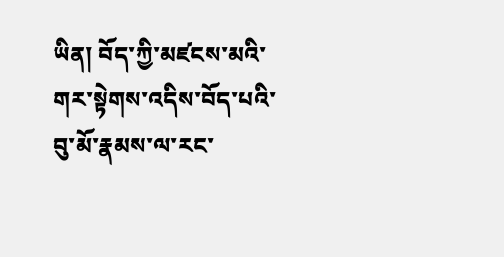ཡིན། བོད་ཀྱི་མཛངས་མའི་གར་སྟེགས་འདིས་བོད་པའི་བུ་མོ་རྣམས་ལ་རང་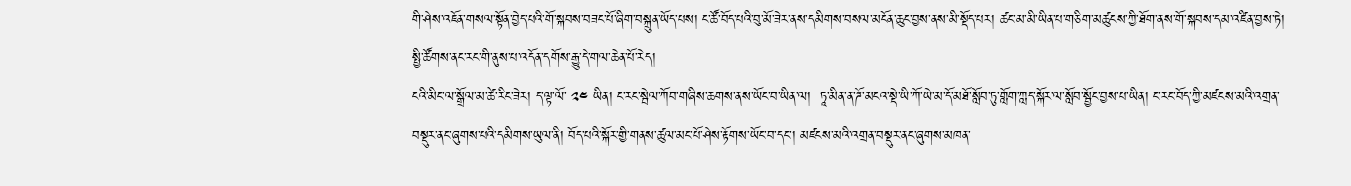གི་ཤེས་འཇོན་གསལ་སྟོན་བྱེད་པའི་གོ་སྐབས་བཟང་པོ་ཞིག་བསྐྲུན་ཡོད་པས། ང་ཚོ་བོད་པའི་བུ་མོ་ཟེར་ནས་དམིགས་བསལ་མངོན་ཆུང་བྱས་ནས་མི་སྡོད་པར། ཚང་མ་མི་ཡིན་པ་གཅིག་མཚུངས་ཀྱི་ཐོག་ནས་གོ་སྐབས་དམ་འཛིན་བྱས་ཏེ། སྤྱི་ཚོགས་ནང་རང་གི་ནུས་པ་འདོན་དགོས་རྒྱུ་དེ་གལ་ཆེན་པོ་རེད།
ངའི་མིང་ལ་སྒྲོལ་མ་ཚེ་རིང་ཟེར། ད་ལྟ་ལོ་ ༢༤ ཡིན། ང་རང་སྦེལ་ཀོབ་གཞིས་ཆགས་ནས་ཡོང་བ་ཡིན་ལ།  ཏཱ་མིན་ན་ཌོ་མངའ་སྡེ་ཡི་ཀོ་ཡེ་མ་དོ་མཐོ་སློབ་ཏུ་གློག་ཀླད་སྐོར་ལ་སློབ་སྦྱོང་བྱས་པ་ཡིན། ང་རང་བོད་ཀྱི་མཛངས་མའི་འགྲན་བསྡུར་ནང་ཞུགས་པའི་དམིགས་ཡུལ་ནི། བོད་པའི་སྐོར་གྱི་གནས་ཚུལ་མང་པོ་ཤེས་རྟོགས་ཡོང་བ་དང་། མཛངས་མའི་འགྲན་བསྡུར་ནང་ཞུགས་མཁན་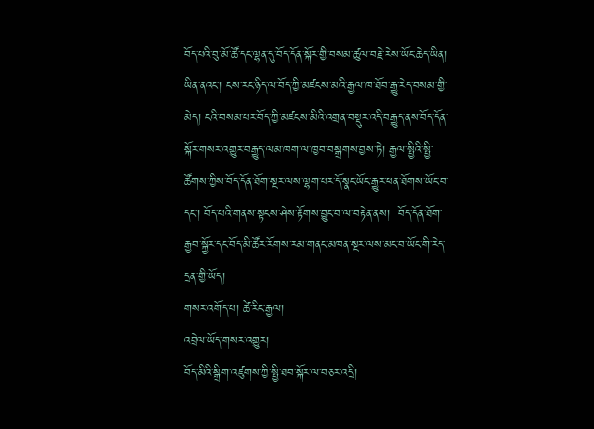བོད་པའི་བུ་མོ་ཚོ་དང་ལྷན་དུ་བོད་དོན་སྐོར་གྱི་བསམ་ཚུལ་བརྗེ་རེས་ཡོང་ཆེད་ཡིན།  ཡིན་ནའང་། ངས་རང་ཉིད་ལ་བོད་ཀྱི་མཛངས་མའི་རྒྱལ་ཁ་ཐོབ་རྒྱུ་རེད་བསམ་གྱི་མེད། ངའི་བསམ་པར་བོད་ཀྱི་མཛངས་མིའི་འགྲན་བསྡུར་འདི་བརྒྱུད་ནས་བོད་དོན་སྐོར་གསར་འགྱུར་བརྒྱུད་ལམ་ཁག་ལ་ཁྱབ་བསྒྲགས་བྱས་ཏེ། རྒྱལ་སྤྱིའི་སྤྱི་ཚོགས་ཀྱིས་བོད་དོན་ཐོག་སྔར་ལས་ལྷག་པར་དོ་སྣང་ཡོང་རྒྱུར་ཕན་ཐོགས་ཡོང་བ་དང་། བོད་པའི་གནས་སྟངས་ཤེས་རྟོགས་བྱུང་བ་ལ་བརྟེན་ནས།  བོད་དོན་ཐོག་རྒྱབ་སྐྱོར་དང་བོད་མི་ཚོར་རོགས་རམ་གནང་མཁན་སྔར་ལས་མང་བ་ཡོང་གི་རེད་དྲན་གྱི་ཡོད།
གསར་འགོད་པ། ཚེ་རིང་རྒྱལ།
འབྲེལ་ཡོད་གསར་འགྱུར།
བོད་མིའི་སྒྲིག་འཛུགས་ཀྱི་སྤྱི་ཐབ་སྐོར་ལ་བཅར་འདྲི།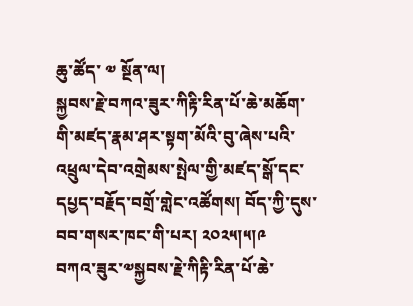ཆུ་ཚོད་ ༧ སྔོན་ལ།
སྐྱབས་རྗེ་བཀའ་ཟུར་ཀིརྟི་རིན་པོ་ཆེ་མཆོག་གི་མཛད་རྣམ་ཤར་སྟག་མོའི་བུ་ཞེས་པའི་འཕྲུལ་དེབ་འགྲེམས་སྤེལ་གྱི་མཛད་སྒོ་དང་དཔྱད་བརྗོད་བགྲོ་གླེང་འཚོགས། བོད་ཀྱི་དུས་བབ་གསར་ཁང་གི་པར། ༢༠༢༥།༥།༩
བཀའ་ཟུར་༧སྐྱབས་རྗེ་ཀིརྟི་རིན་པོ་ཆེ་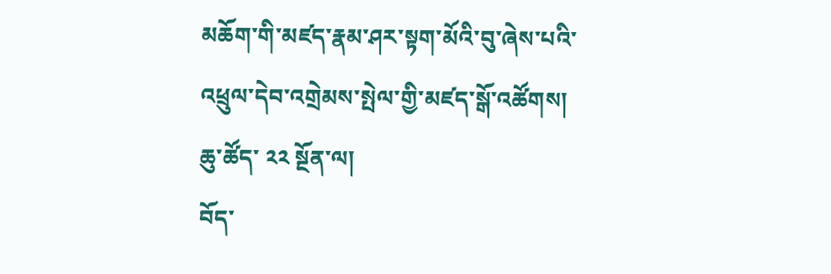མཆོག་གི་མཛད་རྣམ་ཤར་སྟག་མོའི་བུ་ཞེས་པའི་འཕྲུལ་དེབ་འགྲེམས་སྤེལ་གྱི་མཛད་སྒོ་འཚོགས།
ཆུ་ཚོད་ ༢༢ སྔོན་ལ།
བོད་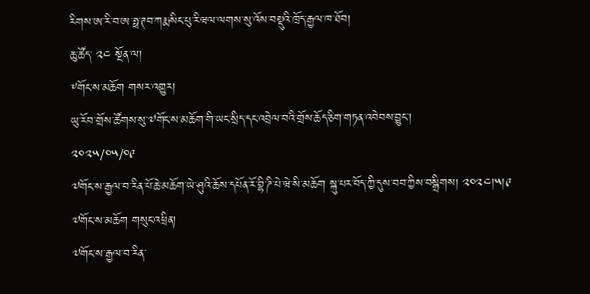རིགས་ཨ་རི་བ་ཨ་ཧྥ་ཊབ་ཀརྨ་སིང་པུ་རི་ཝལ་ལགས་སུ་འོས་བསྡུའི་ཁྲོད་རྒྱལ་ཁ་ཐོབ།
ཆུ་ཚོད་ ༢༤ སྔོན་ལ།
༸གོང་ས་མཆོག གསར་འགྱུར།
ཡུ་རོབ་གྲོས་ཚོགས་སུ་༧གོང་ས་མཆོག་གི་ཡང་སྲིད་དང་འབྲེལ་བའི་གྲོས་ཆོད་ཅིག་གཏན་འབེབས་བྱུང་།
༢༠༢༥/༠༥/༠༩
༧གོང་ས་རྒྱལ་བ་རིན་པོ་ཆེ་མཆོག་ཡེ་ཤུའི་ཆོས་དཔོན་རོ་བྷི་ཌི་པེ་ཝེ་སི་མཆོག སྐུ་པར་བོད་ཀྱི་དུས་བབ་ཀྱིས་བསྒྲིགས། ༢༠༢༤།༥།༩
༧གོང་ས་མཆོག གསུང་འཕྲིན།
༧གོང་ས་རྒྱལ་བ་རིན་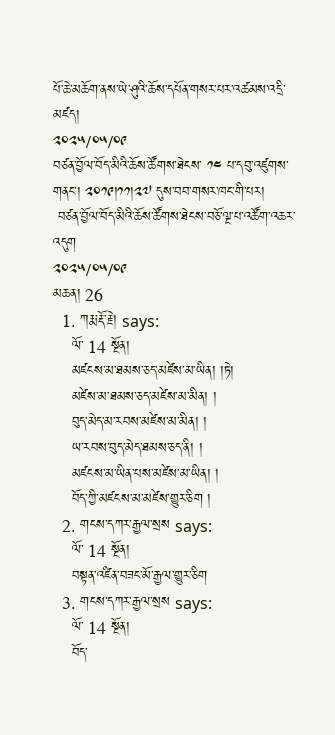པོ་ཆེ་མཆོག་ནས་ཡེ་ཤུའི་ཆོས་དཔོན་གསར་པར་འཚམས་འདྲི་མཛད།
༢༠༢༥/༠༥/༠༩
བཙན་བྱོལ་བོད་མིའི་ཆོས་ཚོགས་ཐེངས་ ༡༤ པ་དབུ་འཛུགས་གནང་། ༢༠༡༩།༡༡།༢༧ དུས་བབ་གསར་ཁང་གི་པར།
 བཙན་བྱོལ་བོད་མིའི་ཆོས་ཚོགས་ཐེངས་བཅོ་ལྔ་པ་འཚོག་འཆར་འདུག
༢༠༢༥/༠༥/༠༩
མཆན། 26
  1. ཀརྨ་རྡོ་རྗེ། says:
    ལོ་ 14 སྔོན།
    མཛངས་མ་ཐམས་ཅད་མཛེས་མ་ཡིན། །ཏེ།
    མཛེས་མ་ཐམས་ཅད་མཛེས་མ་མིན། །
    བུད་མེད་མ་རབས་མཛེས་མ་མིན། །
    ཡ་རབས་བུད་མེད་ཐམས་ཅད་ནི། །
    མཛངས་མ་ཡིན་པས་མཛེས་མ་ཡིན། །
    བོད་ཀྱི་མཛངས་མ་མཛེས་གྱུར་ཅིག །
  2. གངས་དཀར་རྒྱལ་སྲས says:
    ལོ་ 14 སྔོན།
    བསྟན་འཛིན་བཟང་མོ་རྒྱལ་གྱུར་ཅིག
  3. གངས་དཀར་རྒྱལ་སྲས says:
    ལོ་ 14 སྔོན།
    བོད་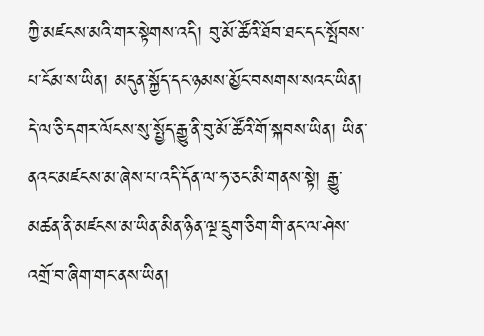ཀྱི་མཛངས་མའི་གར་སྟེགས་འདི། བུ་མོ་ཚོའི་ཐོབ་ཐང་དང་སྤོབས་པ་ངོམ་ས་ཡིན། མདུན་སྐྱོད་དང་ཉམས་མྱོང་བསགས་སའང་ཡིན། དེ་ལ་ཅི་དགར་ལོངས་སུ་སྤྱོད་རྒྱུ་ནི་བུ་མོ་ཚོའི་གོ་སྐབས་ཡིན། ཡིན་ནའང་མཛངས་མ་ཞེས་པ་འདི་དོན་ལ་ཧ་ཅང་མི་གནས་སྟེ། རྒྱུ་མཚན་ནི་མཛངས་མ་ཡིན་མིན་ཉིན་ལྔ་དྲུག་ཅིག་གི་ནང་ལ་ཤེས་འགྲོ་བ་ཞིག་གང་ནས་ཡིན།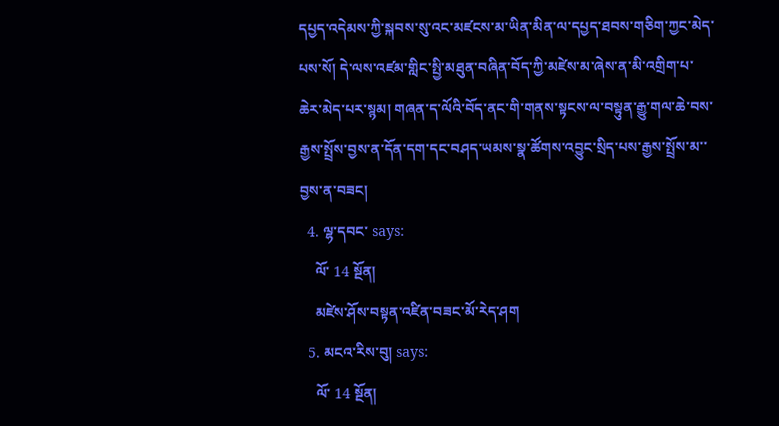དཔྱད་འདེམས་ཀྱི་སྐབས་སུ་འང་མཛངས་མ་ཡིན་མིན་ལ་དཔྱད་ཐབས་གཅིག་ཀྱང་མེད་པས་སོ། དེ་ལས་འཛམ་གླིང་སྤྱི་མཐུན་བཞིན་བོད་ཀྱི་མཛེས་མ་ཞེས་ན་མི་འགྲིག་པ་ཆེར་མེད་པར་སྙམ། གཞན་ད་ལོའི་བོད་ནང་གི་གནས་སྟངས་ལ་བསྟུན་རྒྱུ་གལ་ཆེ་བས་རྒྱས་སྤྲོས་བྱས་ན་དོན་དག་དང་བཤད་ཡམས་སྣ་ཚོགས་འབྱུང་སྲིད་པས་རྒྱས་སྤྲོས་མ་་བྱས་ན་བཟང།
  4. ལྷ་དབང་ says:
    ལོ་ 14 སྔོན།
    མཛེས་ཤོས་བསྟན་འཛིན་བཟང་མོ་རེད་ཤག
  5. མངའ་རིས་བུ། says:
    ལོ་ 14 སྔོན།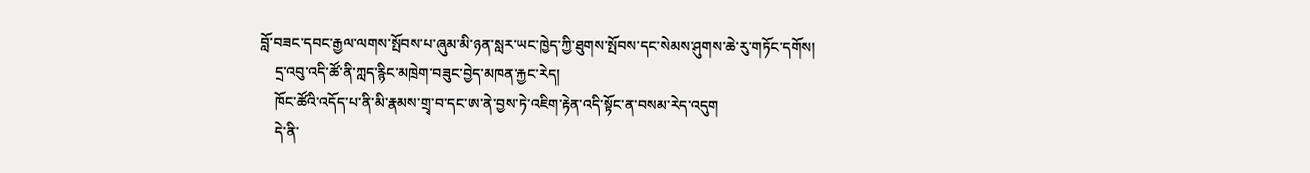བློ་བཟང་དབང་རྒྱལ་ལགས་སྤོབས་པ་ཞུམ་མི་ཉན་སླར་ཡང་ཁྱེད་ཀྱི་ཐུགས་སྤོབས་དང་སེམས་ཤུགས་ཆེ་རུ་གཏོང་དགོས།
    དྲ་འབུ་འདི་ཚོ་ནི་ཀླད་རྙིང་མཁྲེག་བཟུང་བྱེད་མཁན་རྐྱང་རེད།
    ཁོང་ཚོའི་འདོད་པ་ནི་མི་རྣམས་གྲྭ་བ་དང་ཨ་ནེ་བྱས་ཏེ་འཇིག་རྟེན་འདི་སྟོང་ན་བསམ་རེད་འདུག
    དེ་ནི་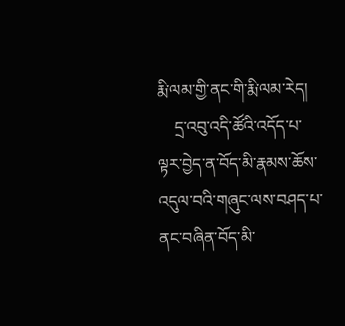རྨི་ལམ་གྱི་ནང་གི་རྨི་ལམ་རེད།
    དྲ་འབུ་འདི་ཚོའི་འདོད་པ་ལྟར་བྱེད་ན་བོད་མི་རྣམས་ཆོས་འདུལ་བའི་གཞུང་ལས་བཤད་པ་ནང་བཞིན་བོད་མི་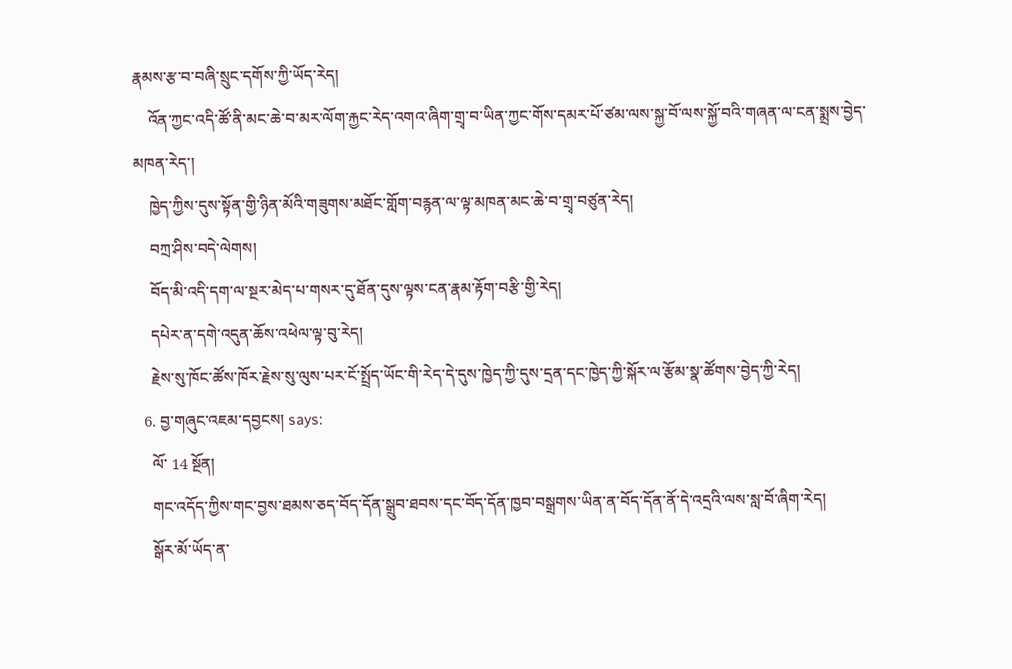རྣམས་རྩ་བ་བཞི་སྲུང་དགོས་ཀྱི་ཡོད་རེད།
    འོན་ཀྱང་འདི་ཚོ་ནི་མང་ཆེ་བ་མར་ལོག་རྐྱང་རེད་འགའ་ཞིག་གྲྭ་བ་ཡིན་ཀྱང་གོས་དམར་པོ་ཙམ་ལས་སྐྱ་བོ་ལས་སྐྱོ་བའི་གཞན་ལ་ངན་སྨྲས་བྱེད་མཁན་རེད་།
    ཁྱེད་ཀྱིས་དུས་སྟོན་གྱི་ཉིན་མོའི་གཟུགས་མཐོང་གློག་བརྙན་ལ་ལྟ་མཁན་མང་ཆེ་བ་གྲྭ་བཙུན་རེད།
    བཀྲ་ཤིས་བདེ་ལེགས།
    བོད་མི་འདི་དག་ལ་སྔར་མེད་པ་གསར་དུ་ཐོན་དུས་ལྟས་ངན་རྣམ་རྟོག་བརྩི་གྱི་རེད།
    དཔེར་ན་དགེ་འདུན་ཆོས་འཕེལ་ལྟ་བུ་རེད།
    རྗེས་སུ་ཁོང་ཚོས་ཁོར་རྗེས་སུ་ལུས་པར་ངོ་སྤྲོད་ཡོང་གི་རེད་དེ་དུས་ཁྱེད་ཀྱི་དུས་དྲན་དང་ཁྱེད་ཀྱི་སྐོར་ལ་རྩོམ་སྣ་ཚོགས་བྱེད་ཀྱི་རེད།
  6. བྱ་གཞུང་འཇམ་དབྱངས། says:
    ལོ་ 14 སྔོན།
    གང་འདོད་ཀྱིས་གང་བྱས་ཐམས་ཅད་བོད་དོན་སྒྲུབ་ཐབས་དང་བོད་དོན་ཁྱབ་བསྒྲགས་ཡིན་ན་བོད་དོན་ནོ་དེ་འདྲའི་ལས་སླ་བོ་ཞིག་རེད།
    སྒོར་མོ་ཡོད་ན་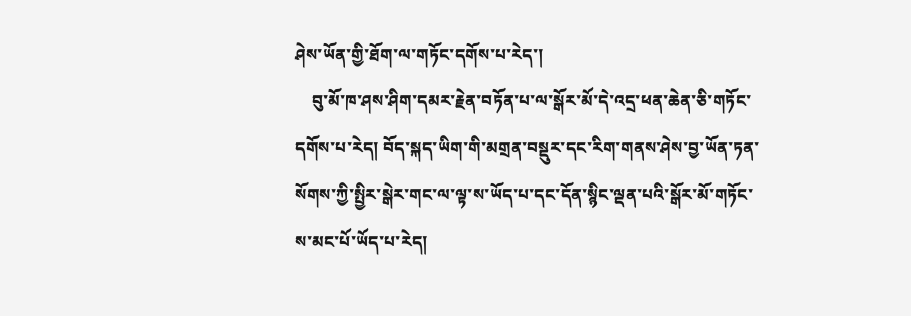ཤེས་ཡོན་གྱི་ཐོག་ལ་གཏོང་དགོས་པ་རེད་།
    བུ་མོ་ཁ་ཤས་ཤིག་དམར་རྗེན་བཏོན་པ་ལ་སྒོར་མོ་དེ་འདྲ་ཕན་ཆེན་ཅི་གཏོང་དགོས་པ་རེད། བོད་སྐད་ཡིག་གི་མགྲན་བསྡུར་དང་རིག་གནས་ཤེས་བྱ་ཡོན་ཏན་སོགས་ཀྱི་སྤྱིར་སྒེར་གང་ལ་ལྟ་ས་ཡོད་པ་དང་དོན་སྙིང་ལྡན་པའི་སྒོར་མོ་གཏོང་ས་མང་པོ་ཡོད་པ་རེད།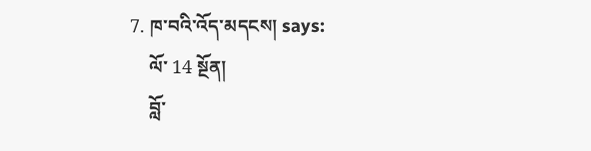7. ཁ་བའི་འོད་མདངས། says:
    ལོ་ 14 སྔོན།
    བློ་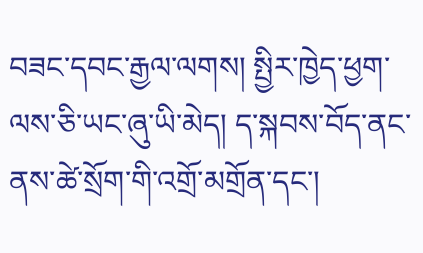བཟང་དབང་རྒྱལ་ལགས། སྤྱིར་ཁྱེད་ཕྱག་ལས་ཅི་ཡང་ཞུ་ཡི་མེད། ད་སྐབས་བོད་ནང་ནས་ཚེ་སྲོག་གི་འགྲོ་མགྲོན་དང་།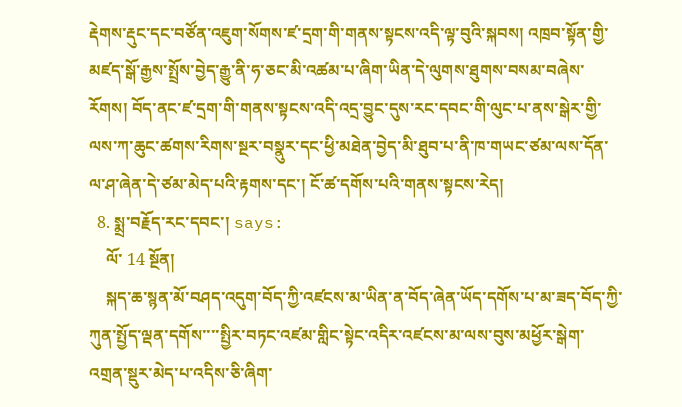རྡེགས་རྡུང་དང་བཙོན་འཇུག་སོགས་ཛ་དྲག་གི་གནས་སྟངས་འདི་ལྟ་བུའི་སྐབས། འཁྲབ་སྟོན་གྱི་མཛད་སྒོ་རྒྱས་སྤྲོས་བྱེད་རྒྱུ་ནི་ཧ་ཅང་མི་འཚམ་པ་ཞིག་ཡིན་དེ་ལུགས་ཐུགས་བསམ་བཞེས་རོགས། བོད་ནང་ཛ་དྲག་གི་གནས་སྟངས་འདི་འདྲ་བྱུང་དུས་རང་དབང་གི་ལུང་པ་ནས་སྒེར་གྱི་ལས་ཀ་ཆུང་ཚགས་རིགས་སྔར་བསྣུར་དང་ཕྱི་མཐེན་བྱེད་མི་ཐུབ་པ་ནི་ཁ་གཡང་ཙམ་ལས་དོན་ལ་ཤ་ཞེན་དེ་ཙམ་མེད་པའི་རྟགས་དང་། ངོ་ཚ་དགོས་པའི་གནས་སྟངས་རེད།
  8. སྨྲ་བརྗོད་རང་དབང་། says:
    ལོ་ 14 སྔོན།
    སྐད་ཆ་སྙན་མོ་བཤད་འདུག་བོད་ཀྱི་འཛངས་མ་ཡིན་ན་བོད་ཞེན་ཡོད་དགོས་པ་མ་ཟད་བོད་ཀྱི་ཀུན་སྤྱོད་ལྡན་དགོས་་་་སྤྱིར་བཏང་འཛམ་གླིང་སྟེང་འདིར་འཛངས་མ་ལས་བུས་མཕྱོར་སྒེག་འགྲན་སྡུར་མེད་པ་འདིས་ཅི་ཞིག་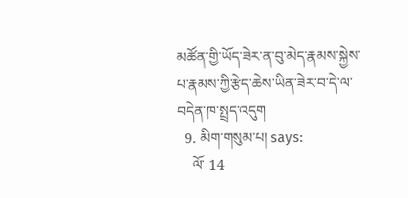མཚོན་གྱི་ཡོད་ཟེར་ན་བུ་མེད་རྣམས་སྐྱེས་པ་རྣམས་ཀྱི་རྩེད་ཆེས་ཡིན་ཟེར་བ་དེ་ལ་བདེན་ཁ་སྤྲད་འདུག
  9. མིག་གསུམ་པ། says:
    ལོ་ 14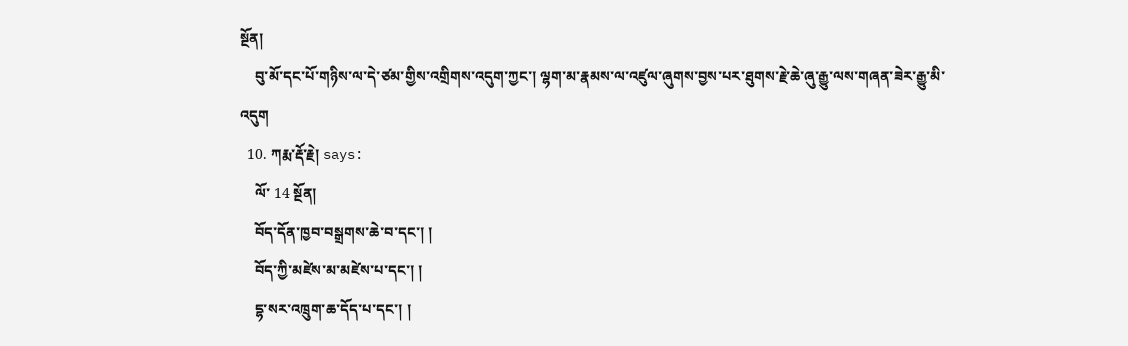སྔོན།
    བུ་མོ་དང་པོ་གཉིས་ལ་དེ་ཙམ་གྱིས་འགྲིགས་འདུག་ཀྱང་། ལྷག་མ་རྣམས་ལ་འཛུལ་ཞུགས་བྱས་པར་ཐུགས་རྗེ་ཆེ་ཞུ་རྒྱུ་ལས་གཞན་ཟེར་རྒྱུ་མི་འདུག
  10. ཀརྨ་རྡོ་རྗེ། says:
    ལོ་ 14 སྔོན།
    བོད་དོན་ཁྱབ་བསྒྲགས་ཆེ་བ་དང་། །
    བོད་ཀྱི་མཛེས་མ་མཛེས་པ་དང་། །
    དྷ་སར་འཁྲུག་ཆ་དོད་པ་དང་། །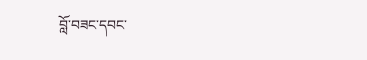བློ་བཟང་དབང་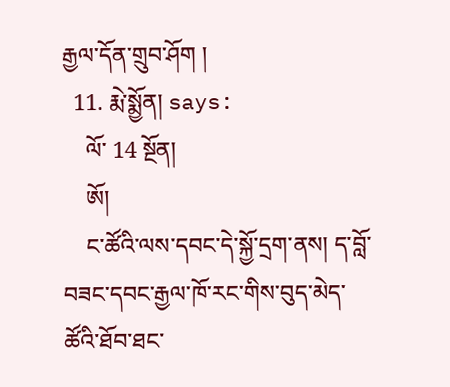རྒྱལ་དོན་གྲུབ་ཤོག །
  11. རྨེ་སྨྱོན། says:
    ལོ་ 14 སྔོན།
    ཨོ།
    ང་ཚོའི་ལས་དབང་དེ་སྐྱོ་དྲག་ནས། ད་བློ་བཟང་དབང་རྒྱལ་ཁོ་རང་གིས་བུད་མེད་ཚོའི་ཐོབ་ཐང་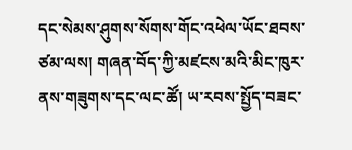དང་སེམས་ཤུགས་སོགས་གོང་འཕེལ་ཡོང་ཐབས་ཙམ་ལས། གཞན་བོད་ཀྱི་མཛངས་མའི་མིང་ཁུར་ནས་གཟུགས་དང་ལང་ཚོ། ཡ་རབས་སྤྱོད་བཟང་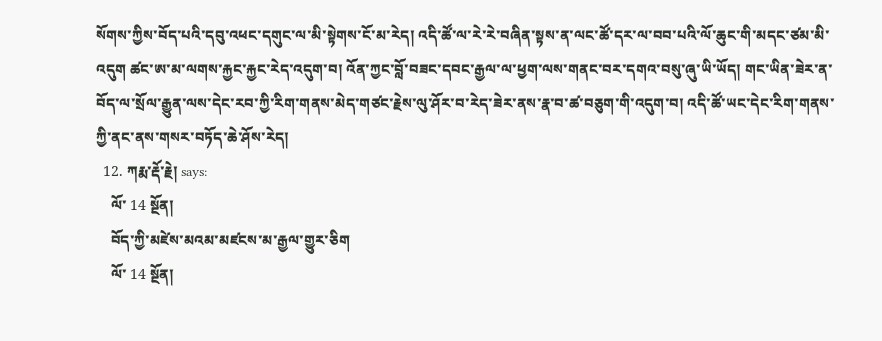སོགས་ཀྱིས་བོད་པའི་དབུ་འཕང་དགུང་ལ་མི་སྟེགས་ངོ་མ་རེད། འདི་ཚོ་ལ་རེ་རེ་བཞིན་སྟས་ན་ལང་ཚོ་དར་ལ་བབ་པའི་ལོ་ཆུང་གི་མདང་ཙམ་མི་འདུག ཚང་ཨ་མ་ལགས་རྐྱང་རྐྱང་རེད་འདུག་བ། འོན་ཀྱང་བློ་བཟང་དབང་རྒྱལ་ལ་ཕྱག་ལས་གནང་བར་དགའ་བསུ་ཞུ་ཡི་ཡོད། གང་ཡིན་ཟེར་ན་བོད་ལ་སྲོལ་རྒྱུན་ལས་དེང་རབ་ཀྱི་རིག་གནས་མེད་གཙང་རྗེས་ལུ་ཤོར་བ་རེད་ཟེར་ནས་རྣ་བ་ཚ་བཅུག་གི་འདུག་བ། འདི་ཚོ་ཡང་དེང་རིག་གནས་ཀྱི་ནང་ནས་གསར་བཏོད་ཆེ་ཤོས་རེད།
  12. ཀརྨ་རྡོ་རྗེ། says:
    ལོ་ 14 སྔོན།
    བོད་ཀྱི་མཛེས་མའམ་མཛངས་མ་རྒྱལ་གྱུར་ཅིག
    ལོ་ 14 སྔོན།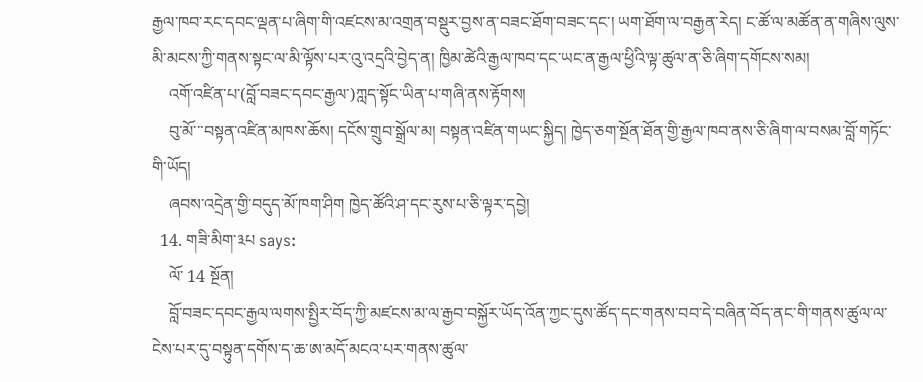རྒྱལ་ཁབ་རང་དབང་ལྡན་པ་ཞིག་གི་འཛངས་མ་འགྲན་བསྡུར་བྱས་ན་བཟང་ཐོག་བཟང་དང་། ཡག་ཐོག་ལ་བརྒྱན་རེད། ང་ཚོ་ལ་མཚོན་ན་གཞིས་ལུས་མི་མངས་ཀྱི་གནས་སྟང་ལ་མི་ལྟོས་པར་འུ་འདྲའི་བྱེད་ན། ཁྱིམ་ཚེའི་རྒྱལ་ཁབ་དང་ཡང་ན་རྒྱལ་ཕྱིའི་ལྟ་ཚུལ་ན་ཅི་ཞིག་དགོངས་སམ།
    འགོ་འཛིན་པ་(བློ་བཟང་དབང་རྒྱལ་)ཀླད་སྟོང་ཡིན་པ་གཞི་ནས་རྟོགས།
    བུ་མོ་་་བསྟན་འཛིན་མཁས་ཆོས། དངོས་གྲུབ་སྒྲོལ་མ། བསྟན་འཛིན་གཡང་སྐྱིད། ཁྱེད་ཅག་སྔོན་ཐོན་གྱི་རྒྱལ་ཁབ་ནས་ཅི་ཞིག་ལ་བསམ་བློ་གཏོང་གི་ཡོད།
    ཞབས་འདྲེན་གྱི་བདུད་མོ་ཁག་ཤིག ཁྱེད་ཚོའི་ཤ་དང་རུས་པ་ཅི་ལྟར་དབྱེ།
  14. གཟི་མིག་༣པ says:
    ལོ་ 14 སྔོན།
    བློ་བཟང་དབང་རྒྱལ་ལགས་སྤྱིར་བོད་ཀྱི་མཛངས་མ་ལ་རྒྱབ་བསྐྱོར་ཡོད་འོན་ཀྱང་དུས་ཚོད་དང་གནས་བབ་དེ་བཞིན་བོད་ནང་གི་གནས་ཚུལ་ལ་ངེས་པར་དུ་བསྟུན་དགོས་ད་ཆ་ཨ་མདོ་མངའ་པར་གནས་ཚུལ་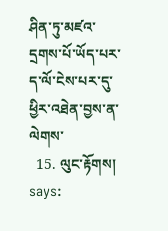ཤིན་ཏུ་མཛའ་དྲགས་པོ་ཡོད་པར་ད་ལོ་ངེས་པར་དུ་ཕྱིར་འཐེན་བྱས་ན་ལེགས་
  15. ལུང་རྟོགས། says: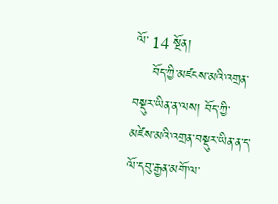ལོ་ 14 སྔོན།
    བོད་ཀྱི་མཛངས་མའི་འགྲན་བསྡུར་ཡིན་ན་ལས། བོད་ཀྱི་མཛེས་མའི་འགྲན་བསྡུར་ཡིན་ན་ད་ལོ་དབུ་རྒྱན་མགོ་ལ་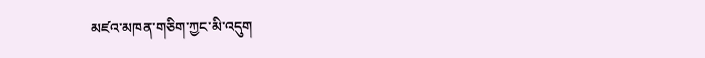མཛའ་མཁན་གཅིག་ཀྱང་མི་འདུག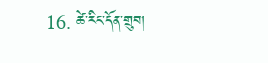16. ཚེ་རིང་དོན་གྲུབ།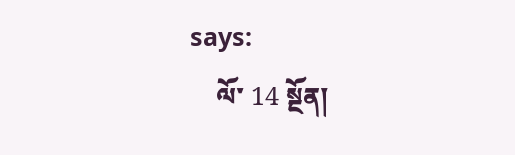says:
    ལོ་ 14 སྔོན།